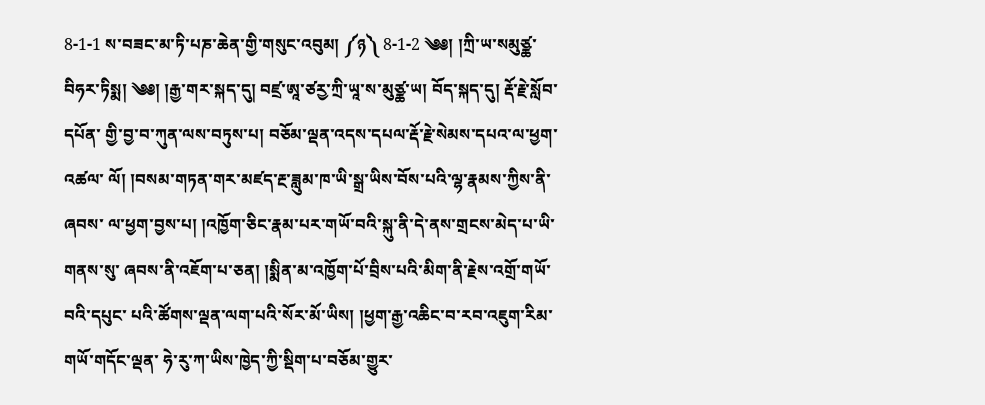8-1-1 ས་བཟང་མ་ཏི་པཎ་ཆེན་གྱི་གསུང་འབུམ། ༼ཉ༽ 8-1-2 ༄༅། །ཀྲི་ཡ་སམུཙྪ་བིཧར་ཏིསྨ། ༄༅། །རྒྱ་གར་སྐད་དུ། བཛྲ་ཨཱ་ཙརྱ་ཀྲི་ཡཱ་ས་མུཙྪ་ཡ། བོད་སྐད་དུ། རྡོ་རྗེ་སློབ་དཔོན་ གྱི་བྱ་བ་ཀུན་ལས་བཏུས་པ། བཅོམ་ལྡན་འདས་དཔལ་རྡོ་རྗེ་སེམས་དཔའ་ལ་ཕྱག་འཚལ་ ལོ། །བསམ་གཏན་གར་མཛད་རྔ་ཟླུམ་ཁ་ཡི་སྒྲ་ཡིས་བོས་པའི་ལྷ་རྣམས་ཀྱིས་ནི་ཞབས་ ལ་ཕྱག་བྱས་པ། །འཁྱོག་ཅིང་རྣམ་པར་གཡོ་བའི་སྐུ་ནི་དེ་ནས་གྲངས་མེད་པ་ཡི་གནས་སུ་ ཞབས་ནི་འཇོག་པ་ཅན། །སྨིན་མ་འཁྱོག་པོ་བྲིས་པའི་མིག་ནི་རྗེས་འགྲོ་གཡོ་བའི་དཔུང་ པའི་ཚོགས་ལྡན་ལག་པའི་སོར་མོ་ཡིས། །ཕྱག་རྒྱ་འཆིང་བ་རབ་འཇུག་རིམ་གཡོ་གདོང་ལྡན་ ཧེ་རུ་ཀ་ཡིས་ཁྱེད་ཀྱི་སྡིག་པ་བཅོམ་གྱུར་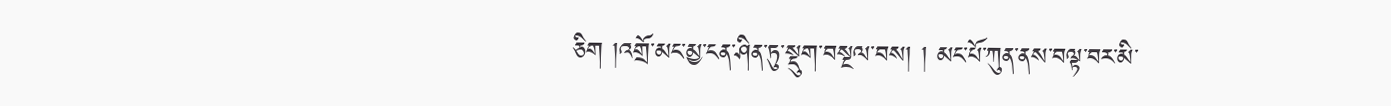ཅིག །འགྲོ་མང་མྱ་ངན་ཤིན་ཏུ་སྡུག་བསྔལ་བས། ། མང་པོ་ཀུན་ནས་བལྟ་བར་མི་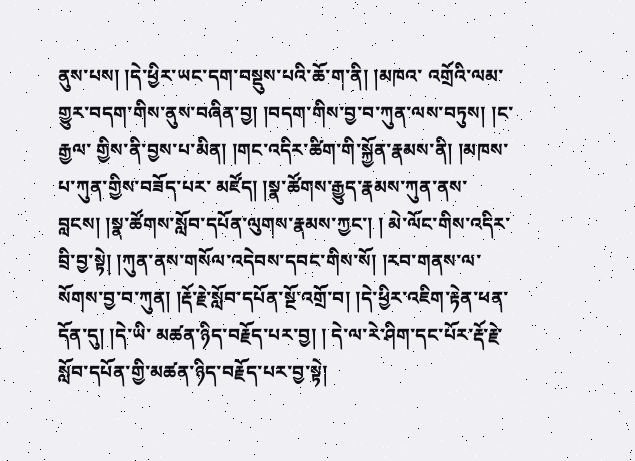ནུས་པས། །དེ་ཕྱིར་ཡང་དག་བསྡུས་པའི་ཆོ་ག་ནི། །མཁའ་ འགྲོའི་ལམ་གྱུར་བདག་གིས་ནུས་བཞིན་བྱ། །བདག་གིས་བྱ་བ་ཀུན་ལས་བཏུས། །ང་རྒྱལ་ གྱིས་ནི་བྱས་པ་མིན། །གང་འདིར་ཚིག་གི་སྐྱོན་རྣམས་ནི། །མཁས་པ་ཀུན་གྱིས་བཟོད་པར་ མཛོད། །སྣ་ཚོགས་རྒྱུད་རྣམས་ཀུན་ནས་བླངས། །སྣ་ཚོགས་སློབ་དཔོན་ལུགས་རྣམས་ཀྱང་། ། མེ་ལོང་གིས་འདིར་བྲི་བྱ་སྟེ། །ཀུན་ནས་གསོལ་འདེབས་དབང་གིས་སོ། །རབ་གནས་ལ་ སོགས་བྱ་བ་ཀུན། །རྡོ་རྗེ་སློབ་དཔོན་སྔོ་འགྲོ་བ། །དེ་ཕྱིར་འཇིག་རྟེན་ཕན་དོན་དུ། །དེ་ཡི་ མཚན་ཉིད་བརྗོད་པར་བྱ། ། དེ་ལ་རེ་ཤིག་དང་པོར་རྡོ་རྗེ་སློབ་དཔོན་གྱི་མཚན་ཉིད་བརྗོད་པར་བྱ་སྟེ།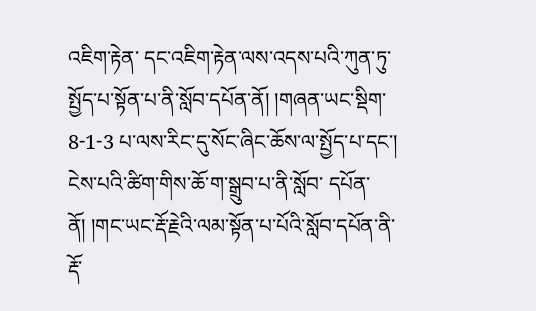འཇིག་རྟེན་ དང་འཇིག་རྟེན་ལས་འདས་པའི་ཀུན་ཏུ་སྤྱོད་པ་སྟོན་པ་ནི་སློབ་དཔོན་ནོ། །གཞན་ཡང་སྡིག་ 8-1-3 པ་ལས་རིང་དུ་སོང་ཞིང་ཆོས་ལ་སྤྱོད་པ་དང་། ངེས་པའི་ཚིག་གིས་ཆོ་ག་སྒྲུབ་པ་ནི་སློབ་ དཔོན་ནོ། །གང་ཡང་རྡོ་རྗེའི་ལམ་སྟོན་པ་པོའི་སློབ་དཔོན་ནི་རྡོ་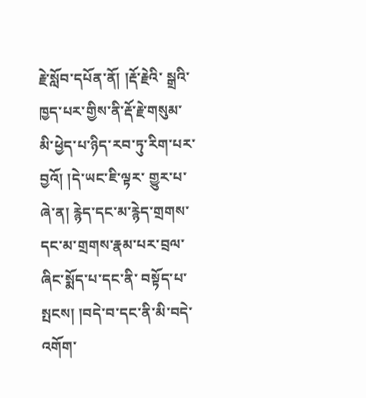རྗེ་སློབ་དཔོན་ནོ། །རྡོ་རྗེའི་ སྒྲའི་ཁྱད་པར་གྱིས་ནི་རྡོ་རྗེ་གསུམ་མི་ཕྱེད་པ་ཉིད་རབ་ཏུ་རིག་པར་བྱའོ། །དེ་ཡང་ཇི་ལྟར་ གྱུར་པ་ཞེ་ན། རྙེད་དང་མ་རྙེད་གྲགས་དང་མ་གྲགས་རྣམ་པར་བྲལ་ཞིང་སྨོད་པ་དང་ནི་ བསྟོད་པ་སྤངས། །བདེ་བ་དང་ནི་མི་བདེ་འགོག་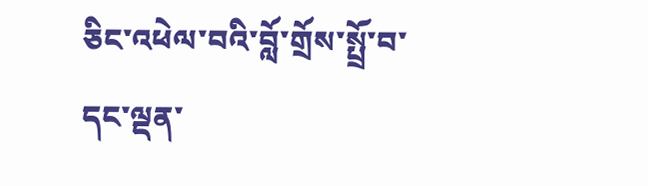ཅིང་འཕེལ་བའི་བློ་གྲོས་སྤྲོ་བ་དང་ལྡན་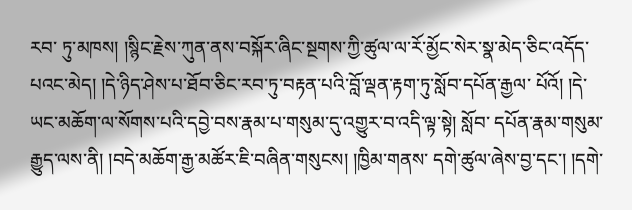རབ་ ཏུ་མཁས། །སྙིང་རྗེས་ཀུན་ནས་བསྐོར་ཞིང་སྔགས་ཀྱི་ཚུལ་ལ་རོ་མྱོང་སེར་སྣ་མེད་ཅིང་འདོད་ པའང་མེད། །དེ་ཉིད་ཤེས་པ་ཐོབ་ཅིང་རབ་ཏུ་བརྟན་པའི་བློ་ལྡན་རྟག་ཏུ་སློབ་དཔོན་རྒྱལ་ པོའོ། །དེ་ཡང་མཆོག་ལ་སོགས་པའི་དབྱེ་བས་རྣམ་པ་གསུམ་དུ་འགྱུར་བ་འདི་ལྟ་སྟེ། སློབ་ དཔོན་རྣམ་གསུམ་རྒྱུད་ལས་ནི། །བདེ་མཆོག་རྒྱ་མཚོར་ཇི་བཞིན་གསུངས། །ཁྱིམ་གནས་ དགེ་ཚུལ་ཞེས་བྱ་དང་། །དགེ་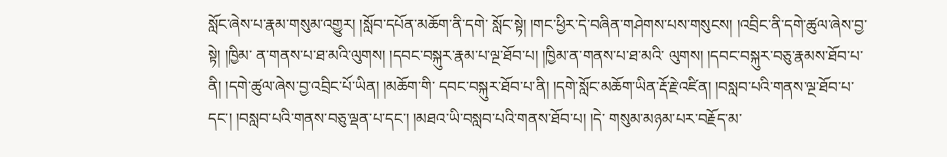སློང་ཞེས་པ་རྣམ་གསུམ་འགྱུར། །སློབ་དཔོན་མཆོག་ནི་དགེ་ སློང་སྟེ། །གང་ཕྱིར་དེ་བཞིན་གཤེགས་པས་གསུངས། །འབྲིང་ནི་དགེ་ཚུལ་ཞེས་བྱ་སྟེ། །ཁྱིམ་ ན་གནས་པ་ཐ་མའི་ལུགས། །དབང་བསྐུར་རྣམ་པ་ལྔ་ཐོབ་པ། །ཁྱིམ་ན་གནས་པ་ཐ་མའི་ ལུགས། །དབང་བསྐུར་བཅུ་རྣམས་ཐོབ་པ་ནི། །དགེ་ཚུལ་ཞེས་བྱ་འབྲིང་པོ་ཡིན། །མཆོག་གི་ དབང་བསྐུར་ཐོབ་པ་ནི། །དགེ་སློང་མཆོག་ཡིན་རྡོ་རྗེ་འཛིན། །བསླབ་པའི་གནས་ལྔ་ཐོབ་པ་ དང་། །བསླབ་པའི་གནས་བཅུ་ལྡན་པ་དང་། །མཐའ་ཡི་བསླབ་པའི་གནས་ཐོབ་པ། །དེ་ གསུམ་མཉམ་པར་བརྗོད་མ་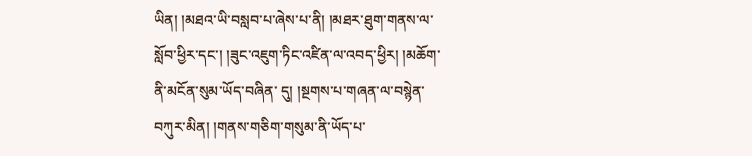ཡིན། །མཐའ་ཡི་བསླབ་པ་ཞེས་པ་ནི། །མཐར་ཐུག་གནས་ལ་ སློབ་ཕྱིར་དང་། །ཟུང་འཇུག་ཏིང་འཛིན་ལ་འབད་ཕྱིར། །མཆོག་ནི་མངོན་སུམ་ཡོད་བཞིན་ དུ། །སྔགས་པ་གཞན་ལ་བསྙེན་བཀུར་མིན། །གནས་གཅིག་གསུམ་ནི་ཡོད་པ་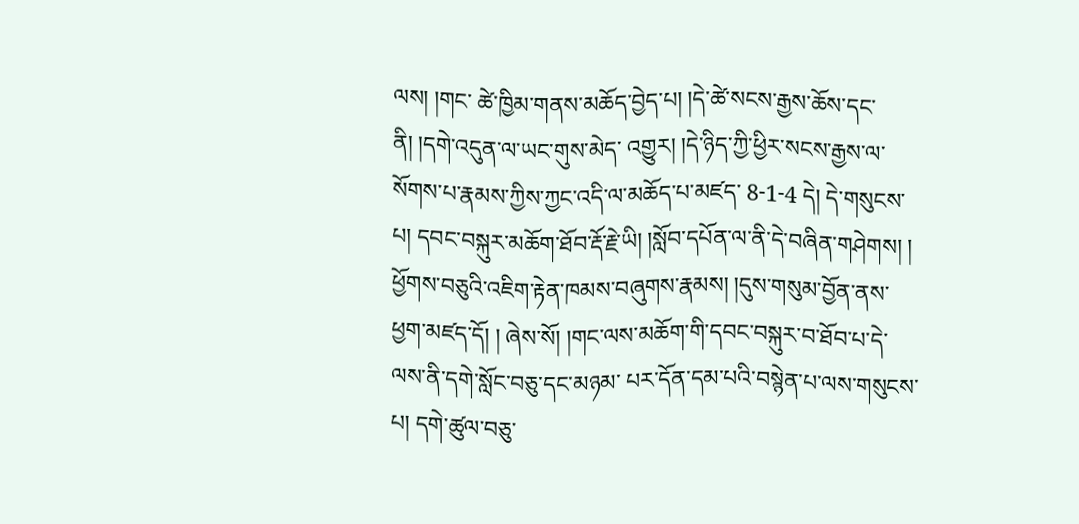ལས། །གང་ ཚེ་ཁྱིམ་གནས་མཆོད་བྱེད་པ། །དེ་ཚེ་སངས་རྒྱས་ཆོས་དང་ནི། །དགེ་འདུན་ལ་ཡང་གུས་མེད་ འགྱུར། །དེ་ཉིད་ཀྱི་ཕྱིར་སངས་རྒྱས་ལ་སོགས་པ་རྣམས་ཀྱིས་ཀྱང་འདི་ལ་མཆོད་པ་མཛད་ 8-1-4 དེ། དེ་གསུངས་པ། དབང་བསྐུར་མཆོག་ཐོབ་རྡོ་རྗེ་ཡི། །སློབ་དཔོན་ལ་ནི་དེ་བཞིན་གཤེགས། ། ཕྱོགས་བཅུའི་འཇིག་རྟེན་ཁམས་བཞུགས་རྣམས། །དུས་གསུམ་བྱོན་ནས་ཕྱག་མཛད་དོ། ། ཞེས་སོ། །གང་ལས་མཆོག་གི་དབང་བསྐུར་བ་ཐོབ་པ་དེ་ལས་ནི་དགེ་སློང་བཅུ་དང་མཉམ་ པར་དོན་དམ་པའི་བསྙེན་པ་ལས་གསུངས་པ། དགེ་ཚུལ་བཅུ་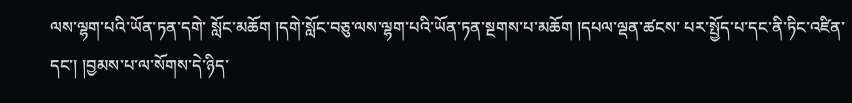ལས་ལྷག་པའི་ཡོན་ཏན་དགེ་ སློང་མཆོག །དགེ་སློང་བཅུ་ལས་ལྷག་པའི་ཡོན་ཏན་སྔགས་པ་མཆོག །དཔལ་ལྡན་ཚངས་ པར་སྤྱོད་པ་དང་ནི་ཏིང་འཛིན་དང་། །བྱམས་པ་ལ་སོགས་དེ་ཉིད་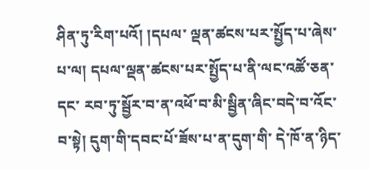ཤིན་ཏུ་རིག་པའོ། །དཔལ་ ལྡན་ཚངས་པར་སྤྱོད་པ་ཞེས་པ་ལ། དཔལ་ལྡན་ཚངས་པར་སྤྱོད་པ་ནི་ལང་འཚོ་ཅན་དང་ རབ་ཏུ་སྦྱོར་བ་ན་འཕོ་བ་མི་སྦྱིན་ཞིང་བདེ་བ་འོང་བ་སྟེ། དུག་གི་དབང་པོ་ཟོས་པ་ན་དུག་གི་ དེ་ཁོ་ན་ཉིད་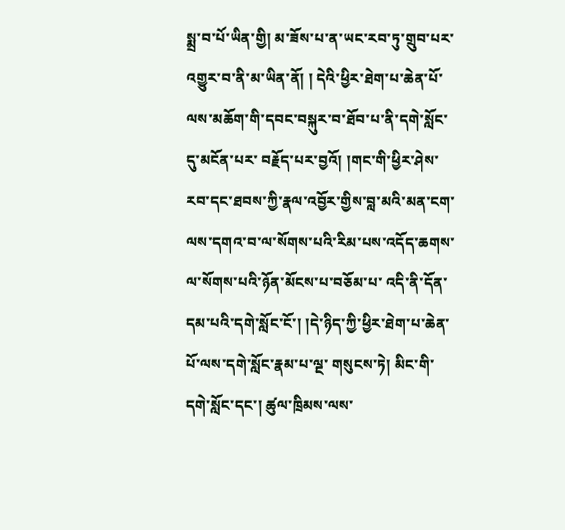སྨྲ་བ་པོ་ཡིན་གྱི། མ་ཟོས་པ་ན་ཡང་རབ་ཏུ་གྲུབ་པར་འགྱུར་བ་ནི་མ་ཡིན་ནོ། ། དེའི་ཕྱིར་ཐེག་པ་ཆེན་པོ་ལས་མཆོག་གི་དབང་བསྐུར་བ་ཐོབ་པ་ནི་དགེ་སློང་དུ་མངོན་པར་ བརྗོད་པར་བྱའོ། །གང་གི་ཕྱིར་ཤེས་རབ་དང་ཐབས་ཀྱི་རྣལ་འབྱོར་གྱིས་བླ་མའི་མན་ངག་ ལས་དགའ་བ་ལ་སོགས་པའི་རིམ་པས་འདོད་ཆགས་ལ་སོགས་པའི་ཉོན་མོངས་པ་བཅོམ་པ་ འདི་ནི་དོན་དམ་པའི་དགེ་སློང་ངོ་། །དེ་ཉིད་ཀྱི་ཕྱིར་ཐེག་པ་ཆེན་པོ་ལས་དགེ་སློང་རྣམ་པ་ལྔ་ གསུངས་ཏེ། མིང་གི་དགེ་སློང་དང་། ཚུལ་ཁྲིམས་ལས་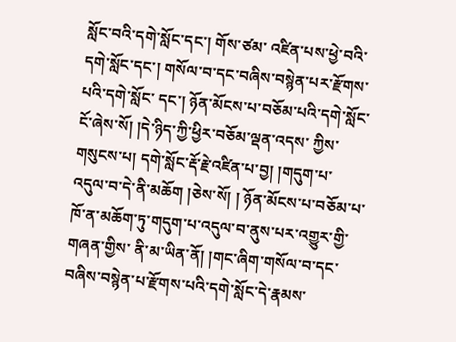སློང་བའི་དགེ་སློང་དང་། གོས་ཙམ་ འཛིན་པས་ཕྱེ་བའི་དགེ་སློང་དང་། གསོལ་བ་དང་བཞིས་བསྙེན་པར་རྫོགས་པའི་དགེ་སློང་ དང་། ཉོན་མོངས་པ་བཅོམ་པའི་དགེ་སློང་ངོ་ཞེས་སོ། །དེ་ཉིད་ཀྱི་ཕྱིར་བཅོམ་ལྡན་འདས་ ཀྱིས་གསུངས་པ། དགེ་སློང་རྡོ་རྗེ་འཛིན་པ་བྱ། །གདུག་པ་འདུལ་བ་དེ་ནི་མཆོག །ཅེས་སོ། ། ཉོན་མོངས་པ་བཅོམ་པ་ཁོ་ན་མཆོག་ཏུ་གདུག་པ་འདུལ་བ་ནུས་པར་འགྱུར་གྱི་གཞན་གྱིས་ ནི་མ་ཡིན་ནོ། །གང་ཞིག་གསོལ་བ་དང་བཞིས་བསྙེན་པ་རྫོགས་པའི་དགེ་སློང་དེ་རྣམས་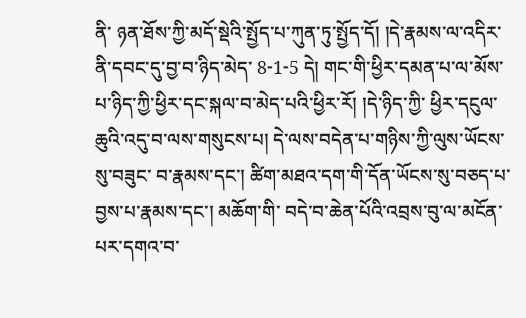ནི་ ཉན་ཐོས་ཀྱི་མདོ་སྡེའི་སྤྱོད་པ་ཀུན་ཏུ་སྤྱོད་དོ། །དེ་རྣམས་ལ་འདིར་ནི་དབང་དུ་བྱ་བ་ཉིད་མེད་ 8-1-5 དེ། གང་གི་ཕྱིར་དམན་པ་ལ་མོས་པ་ཉིད་ཀྱི་ཕྱིར་དང་སྐལ་བ་མེད་པའི་ཕྱིར་རོ། །དེ་ཉིད་ཀྱི་ ཕྱིར་དངུལ་ཆུའི་འདུ་བ་ལས་གསུངས་པ། དེ་ལས་བདེན་པ་གཉིས་ཀྱི་ལུས་ཡོངས་སུ་བཟུང་ བ་རྣམས་དང་། ཚིག་མཐའ་དག་གི་དོན་ཡོངས་སུ་བཅད་པ་བྱས་པ་རྣམས་དང་། མཆོག་གི་ བདེ་བ་ཆེན་པོའི་འབྲས་བུ་ལ་མངོན་པར་དགའ་བ་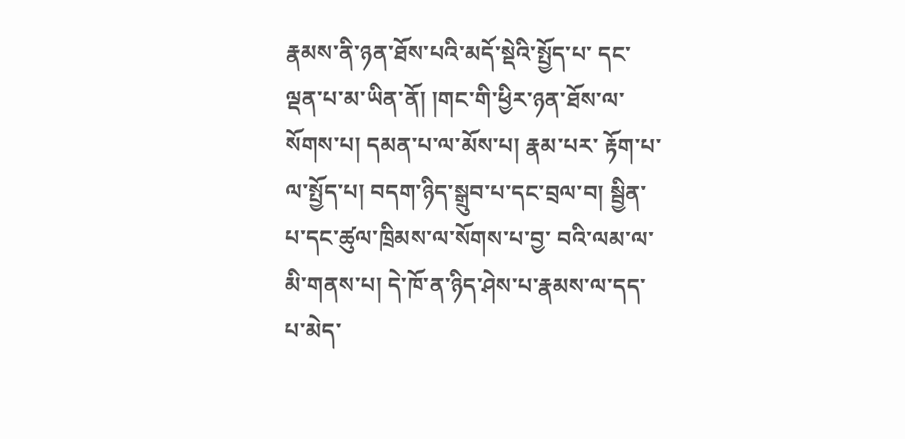རྣམས་ནི་ཉན་ཐོས་པའི་མདོ་སྡེའི་སྤྱོད་པ་ དང་ལྡན་པ་མ་ཡིན་ནོ། །གང་གི་ཕྱིར་ཉན་ཐོས་ལ་སོགས་པ། དམན་པ་ལ་མོས་པ། རྣམ་པར་ རྟོག་པ་ལ་སྤྱོད་པ། བདག་ཉིད་སྒྲུབ་པ་དང་བྲལ་བ། སྦྱིན་པ་དང་ཚུལ་ཁྲིམས་ལ་སོགས་པ་བྱ་ བའི་ལམ་ལ་མི་གནས་པ། དེ་ཁོ་ན་ཉིད་ཤེས་པ་རྣམས་ལ་དད་པ་མེད་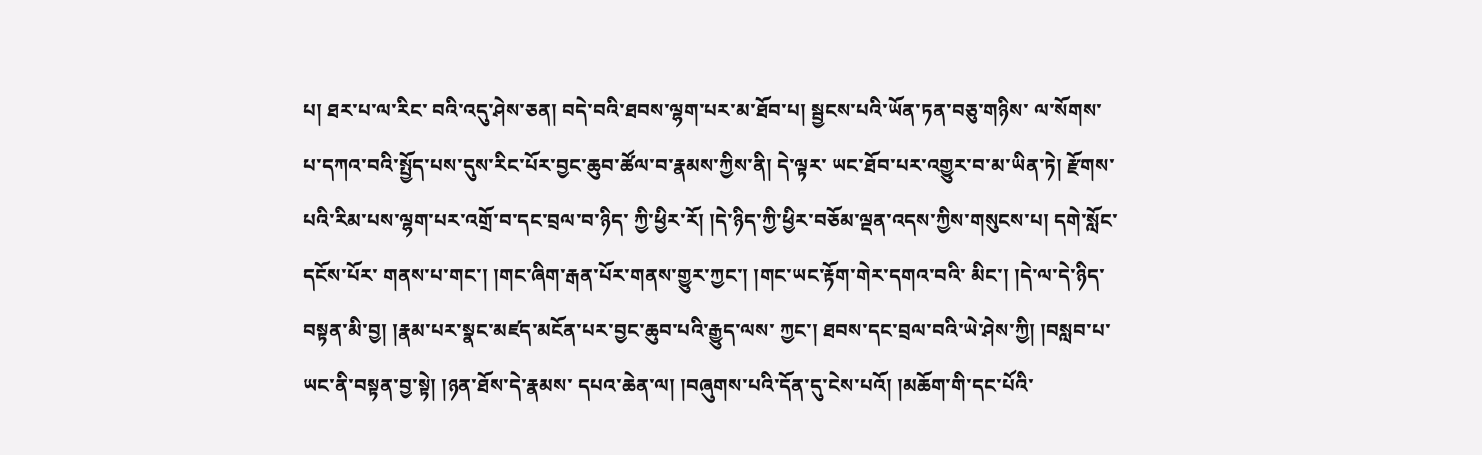པ། ཐར་པ་ལ་རིང་ བའི་འདུ་ཤེས་ཅན། བདེ་བའི་ཐབས་ལྷག་པར་མ་ཐོབ་པ། སྦྱངས་པའི་ཡོན་ཏན་བཅུ་གཉིས་ ལ་སོགས་པ་དཀའ་བའི་སྤྱོད་པས་དུས་རིང་པོར་བྱང་ཆུབ་ཚོལ་བ་རྣམས་ཀྱིས་ནི། དེ་ལྟར་ ཡང་ཐོབ་པར་འགྱུར་བ་མ་ཡིན་ཏེ། རྫོགས་པའི་རིམ་པས་ལྷག་པར་འགྲོ་བ་དང་བྲལ་བ་ཉིད་ ཀྱི་ཕྱིར་རོ། །དེ་ཉིད་ཀྱི་ཕྱིར་བཅོམ་ལྡན་འདས་ཀྱིས་གསུངས་པ། དགེ་སློང་དངོས་པོར་ གནས་པ་གང་། །གང་ཞིག་རྒན་པོར་གནས་གྱུར་ཀྱང་། །གང་ཡང་རྟོག་གེར་དགའ་བའི་ མིང་། །དེ་ལ་དེ་ཉིད་བསྟན་མི་བྱ། །རྣམ་པར་སྣང་མཛད་མངོན་པར་བྱང་ཆུབ་པའི་རྒྱུད་ལས་ ཀྱང་། ཐབས་དང་བྲལ་བའི་ཡེ་ཤེས་ཀྱི། །བསླབ་པ་ཡང་ནི་བསྟན་བྱ་སྟེ། །ཉན་ཐོས་དེ་རྣམས་ དཔའ་ཆེན་ལ། །བཞུགས་པའི་དོན་དུ་ངེས་པའོ། །མཆོག་གི་དང་པོའི་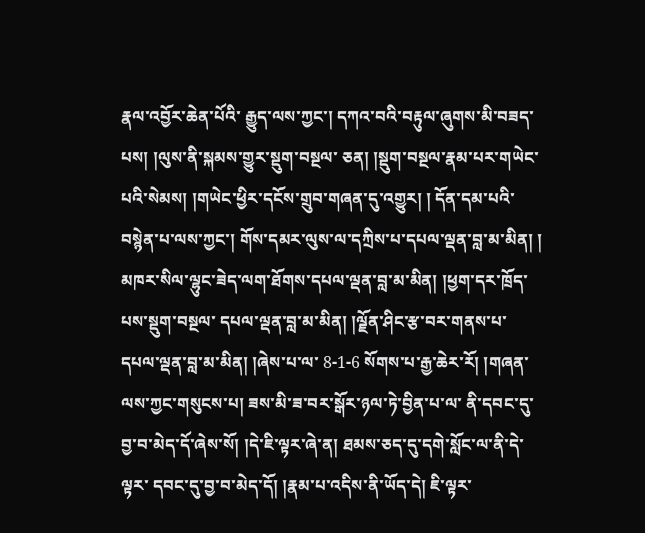རྣལ་འབྱོར་ཆེན་པོའི་ རྒྱུད་ལས་ཀྱང་། དཀའ་བའི་བརྟུལ་ཞུགས་མི་བཟད་པས། །ལུས་ནི་སྐམས་གྱུར་སྡུག་བསྔལ་ ཅན། །སྡུག་བསྔལ་རྣམ་པར་གཡེང་པའི་སེམས། །གཡེང་ཕྱིར་དངོས་གྲུབ་གཞན་དུ་འགྱུར། ། དོན་དམ་པའི་བསྙེན་པ་ལས་ཀྱང་། གོས་དམར་ལུས་ལ་དཀྲིས་པ་དཔལ་ལྡན་བླ་མ་མིན། ། མཁར་སིལ་ལྷུང་ཟེད་ལག་ཐོགས་དཔལ་ལྡན་བླ་མ་མིན། །ཕྱག་དར་ཁྲོད་པས་སྡུག་བསྔལ་ དཔལ་ལྡན་བླ་མ་མིན། །ལྗོན་ཤིང་རྩ་བར་གནས་པ་དཔལ་ལྡན་བླ་མ་མིན། །ཞེས་པ་ལ་ 8-1-6 སོགས་པ་རྒྱ་ཆེར་རོ། །གཞན་ལས་ཀྱང་གསུངས་པ། ཟས་མི་ཟ་བར་སྒོར་ཉལ་ཏེ་བྱིན་པ་ལ་ ནི་དབང་དུ་བྱ་བ་མེད་དོ་ཞེས་སོ། །དེ་ཇི་ལྟར་ཞེ་ན། ཐམས་ཅད་དུ་དགེ་སློང་ལ་ནི་དེ་ལྟར་ དབང་དུ་བྱ་བ་མེད་དོ། །རྣམ་པ་འདིས་ནི་ཡོད་དེ། ཇི་ལྟར་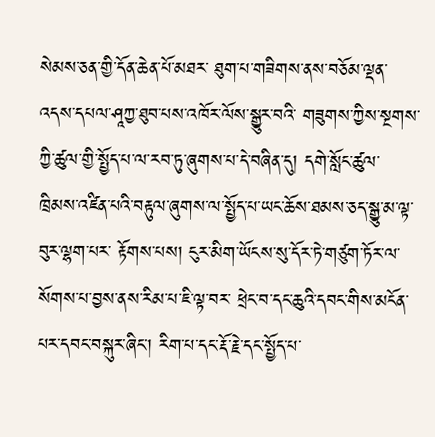སེམས་ཅན་གྱི་དོན་ཆེན་པོ་མཐར་ ཐུག་པ་གཟིགས་ནས་བཅོམ་ལྡན་འདས་དཔལ་ཤཱཀྱ་ཐུབ་པས་འཁོར་ལོས་སྒྱུར་བའི་ གཟུགས་ཀྱིས་སྔགས་ཀྱི་ཚུལ་གྱི་སྤྱོད་པ་ལ་རབ་ཏུ་ཞུགས་པ་དེ་བཞིན་དུ། དགེ་སློང་ཚུལ་ ཁྲིམས་འཛིན་པའི་བརྟུལ་ཞུགས་ལ་སྤྱོད་པ་ཡང་ཆོས་ཐམས་ཅད་སྒྱུ་མ་ལྟ་བུར་ལྷག་པར་ རྟོགས་པས། ངུར་མིག་ཡོངས་སུ་དོར་ཏེ་གཙུག་ཏོར་ལ་སོགས་པ་བྱས་ནས་རིམ་པ་ཇི་ལྟ་བར་ ཕྲེང་བ་དང་ཆུའི་དབང་གིས་མངོན་པར་དབང་བསྐུར་ཞིང་། རིག་པ་དང་རྡོ་རྗེ་དང་སྤྱོད་པ་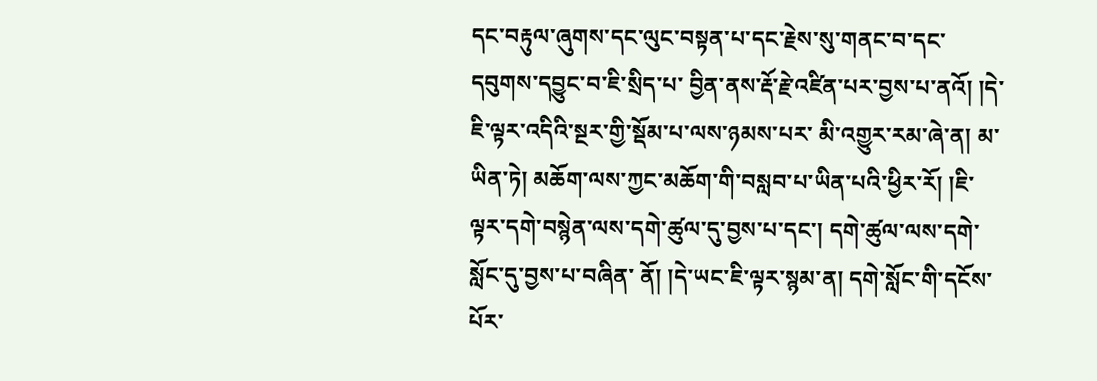དང་བརྟུལ་ཞུགས་དང་ལུང་བསྟན་པ་དང་རྗེས་སུ་གནང་བ་དང་དབུགས་དབྱུང་བ་ཇི་སྲིད་པ་ བྱིན་ནས་རྡོ་རྗེ་འཛིན་པར་བྱས་པ་ནའོ། །དེ་ཇི་ལྟར་འདིའི་སྔར་གྱི་སྡོམ་པ་ལས་ཉམས་པར་ མི་འགྱུར་རམ་ཞེ་ན། མ་ཡིན་ཏེ། མཆོག་ལས་ཀྱང་མཆོག་གི་བསླབ་པ་ཡིན་པའི་ཕྱིར་རོ། །ཇི་ ལྟར་དགེ་བསྙེན་ལས་དགེ་ཚུལ་དུ་བྱས་པ་དང་། དགེ་ཚུལ་ལས་དགེ་སློང་དུ་བྱས་པ་བཞིན་ ནོ། །དེ་ཡང་ཇི་ལྟར་སྙམ་ན། དགེ་སློང་གི་དངོས་པོར་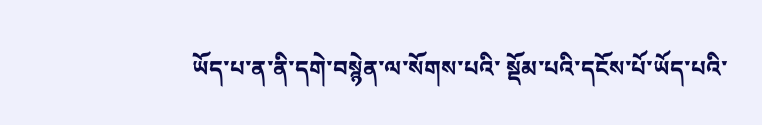ཡོད་པ་ན་ནི་དགེ་བསྙེན་ལ་སོགས་པའི་ སྡོམ་པའི་དངོས་པོ་ཡོད་པའི་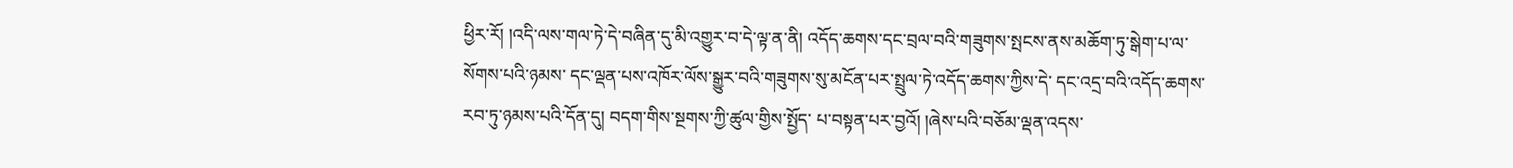ཕྱིར་རོ། །འདི་ལས་གལ་ཏེ་དེ་བཞིན་དུ་མི་འགྱུར་བ་དེ་ལྟ་ན་ནི། འདོད་ཆགས་དང་བྲལ་བའི་གཟུགས་སྤངས་ནས་མཆོག་ཏུ་སྒེག་པ་ལ་སོགས་པའི་ཉམས་ དང་ལྡན་པས་འཁོར་ལོས་སྒྱུར་བའི་གཟུགས་སུ་མངོན་པར་སྤྲུལ་ཏེ་འདོད་ཆགས་ཀྱིས་དེ་ དང་འདྲ་བའི་འདོད་ཆགས་རབ་ཏུ་ཉམས་པའི་དོན་དུ། བདག་གིས་སྔགས་ཀྱི་ཚུལ་གྱིས་སྤྱོད་ པ་བསྟན་པར་བྱའོ། །ཞེས་པའི་བཅོམ་ལྡན་འདས་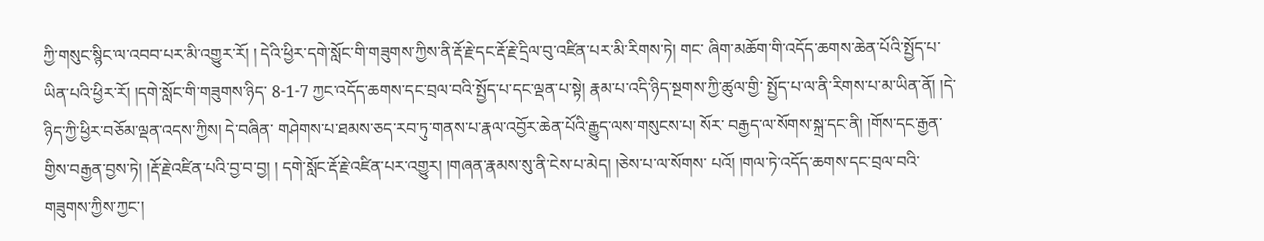ཀྱི་གསུང་སྙིང་ལ་འབབ་པར་མི་འགྱུར་རོ། ། དེའི་ཕྱིར་དགེ་སློང་གི་གཟུགས་ཀྱིས་ནི་རྡོ་རྗེ་དང་རྡོ་རྗེ་དྲིལ་བུ་འཛིན་པར་མི་རིགས་ཏེ། གང་ ཞིག་མཆོག་གི་འདོད་ཆགས་ཆེན་པོའི་སྤྱོད་པ་ཡིན་པའི་ཕྱིར་རོ། །དགེ་སློང་གི་གཟུགས་ཉིད་ 8-1-7 ཀྱང་འདོད་ཆགས་དང་བྲལ་བའི་སྤྱོད་པ་དང་ལྡན་པ་སྟེ། རྣམ་པ་འདི་ཉིད་སྔགས་ཀྱི་ཚུལ་གྱི་ སྤྱོད་པ་ལ་ནི་རིགས་པ་མ་ཡིན་ནོ། །དེ་ཉིད་ཀྱི་ཕྱིར་བཅོམ་ལྡན་འདས་ཀྱིས། དེ་བཞིན་ གཤེགས་པ་ཐམས་ཅད་རབ་ཏུ་གནས་པ་རྣལ་འབྱོར་ཆེན་པོའི་རྒྱུད་ལས་གསུངས་པ། སོར་ བརྒྱད་ལ་སོགས་སྐྲ་དང་ནི། །གོས་དང་རྒྱན་གྱིས་བརྒྱན་བྱས་ཏེ། །རྡོ་རྗེ་འཛིན་པའི་བྱ་བ་བྱ། ། དགེ་སློང་རྡོ་རྗེ་འཛིན་པར་འགྱུར། །གཞན་རྣམས་སུ་ནི་ངེས་པ་མེད། །ཅེས་པ་ལ་སོགས་ པའོ། །གལ་ཏེ་འདོད་ཆགས་དང་བྲལ་བའི་གཟུགས་ཀྱིས་ཀྱང་།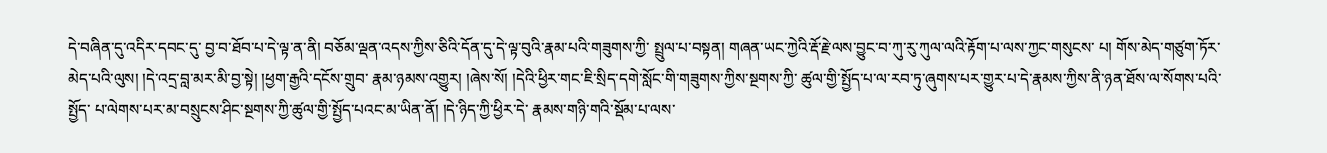དེ་བཞིན་དུ་འདིར་དབང་དུ་ བྱ་བ་ཐོབ་པ་དེ་ལྟ་ན་ནི། བཅོམ་ལྡན་འདས་ཀྱིས་ཅིའི་དོན་དུ་དེ་ལྟ་བུའི་རྣམ་པའི་གཟུགས་ཀྱི་ སྤྲུལ་པ་བསྟན། གཞན་ཡང་ཀྱེའི་རྡོ་རྗེ་ལས་བྱུང་བ་ཀུ་རུ་ཀུལ་ལའི་རྟོག་པ་ལས་ཀྱང་གསུངས་ པ། གོས་མེད་གཙུག་ཏོར་མེད་པའི་ལུས། །དེ་འདྲ་བླ་མར་མི་བྱ་སྟེ། །ཕྱག་རྒྱའི་དངོས་གྲུབ་ རྣམ་ཉམས་འགྱུར། །ཞེས་སོ། །དེའི་ཕྱིར་གང་ཇི་སྲིད་དགེ་སློང་གི་གཟུགས་ཀྱིས་སྔགས་ཀྱི་ ཚུལ་གྱི་སྤྱོད་པ་ལ་རབ་ཏུ་ཞུགས་པར་གྱུར་པ་དེ་རྣམས་ཀྱིས་ནི་ཉན་ཐོས་ལ་སོགས་པའི་སྤྱོད་ པ་ལེགས་པར་མ་བསྲུངས་ཤིང་སྔགས་ཀྱི་ཚུལ་གྱི་སྤྱོད་པའང་མ་ཡིན་ནོ། །དེ་ཉིད་ཀྱི་ཕྱིར་དེ་ རྣམས་གཉི་གའི་སྡོམ་པ་ལས་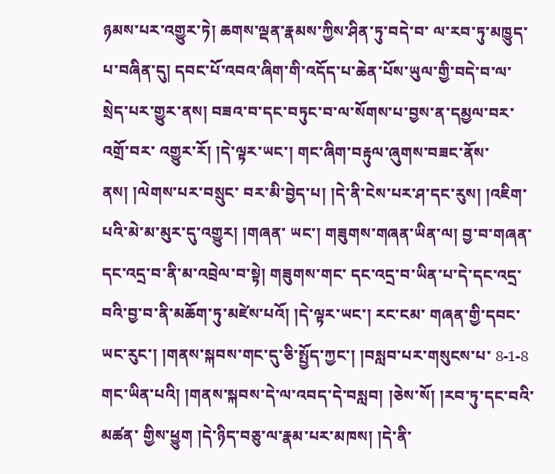ཉམས་པར་འགྱུར་ཏེ། ཆགས་ལྡན་རྣམས་ཀྱིས་ཤིན་ཏུ་བདེ་བ་ ལ་རབ་ཏུ་མཁྱུད་པ་བཞིན་དུ། དབང་པོ་འབའ་ཞིག་གི་འདོད་པ་ཆེན་པོས་ཡུལ་གྱི་བདེ་བ་ལ་ སྲེད་པར་གྱུར་ནས། བཟའ་བ་དང་བཏུང་བ་ལ་སོགས་པ་བྱས་ན་དམྱལ་བར་འགྲོ་བར་ འགྱུར་རོ། །དེ་ལྟར་ཡང་། གང་ཞིག་བརྟུལ་ཞུགས་བཟང་ནོས་ནས། །ལེགས་པར་བསྲུང་ བར་མི་བྱེད་པ། །དེ་ནི་ངེས་པར་ཤ་དང་རུས། །འཇིག་པའི་མེ་མ་མུར་དུ་འགྱུར། །གཞན་ ཡང་། གཟུགས་གཞན་ཡིན་ལ། བྱ་བ་གཞན་དང་འདྲ་བ་ནི་མ་འབྲེལ་བ་སྟེ། གཟུགས་གང་ དང་འདྲ་བ་ཡིན་པ་དེ་དང་འདྲ་བའི་བྱ་བ་ནི་མཆོག་ཏུ་མཛེས་པའོ། །དེ་ལྟར་ཡང་། རང་ངམ་ གཞན་གྱི་དབང་ཡང་རུང་། །གནས་སྐབས་གང་དུ་ཅི་སྤྱོད་ཀྱང་། །བསླབ་པར་གསུངས་པ་ 8-1-8 གང་ཡིན་པའི། །གནས་སྐབས་དེ་ལ་འབད་དེ་བསླབ། །ཅེས་སོ། །རབ་ཏུ་དང་བའི་མཚན་ གྱིས་ཕྱུག །དེ་ཉིད་བཅུ་ལ་རྣམ་པར་མཁས། །དེ་ནི་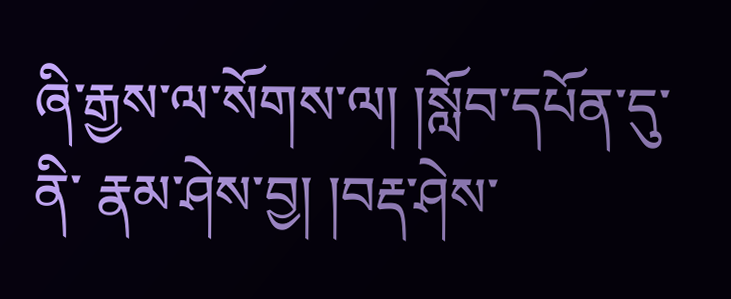ཞི་རྒྱས་ལ་སོགས་ལ། །སློབ་དཔོན་དུ་ནི་ རྣམ་ཤེས་བྱ། །བརྡ་ཤེས་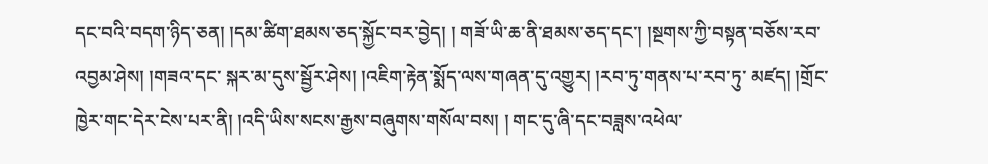དང་བའི་བདག་ཉིད་ཅན། །དམ་ཚིག་ཐམས་ཅད་སྐྱོང་བར་བྱེད། ། གཟོ་ཡི་ཆ་ནི་ཐམས་ཅད་དང་། །སྔགས་ཀྱི་བསྟན་བཅོས་རབ་འབྱམ་ཤེས། །གཟའ་དང་ སྐར་མ་དུས་སྦྱོར་ཤེས། །འཇིག་རྟེན་སྨོད་ལས་གཞན་དུ་འགྱུར། །རབ་ཏུ་གནས་པ་རབ་ཏུ་ མཛད། །གྲོང་ཁྱེར་གང་དེར་ངེས་པར་ནི། །འདི་ཡིས་སངས་རྒྱས་བཞུགས་གསོལ་བས། ། གང་དུ་ཞི་དང་བཟླས་འཕེལ་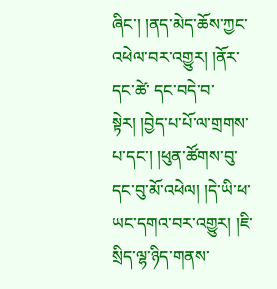ཞིང་། །ནད་མེད་ཆོས་ཀྱང་འཕེལ་བར་འགྱུར། །ནོར་དང་ཚེ་ དང་བདེ་བ་སྟེར། །བྱེད་པ་པོ་ལ་གྲགས་པ་དང་། །ཕུན་ཚོགས་བུ་དང་བུ་མོ་འཕེལ། །དེ་ཡི་ཕ་ ཡང་དགའ་བར་འགྱུར། །ཇི་སྲིད་ལྷ་ཉིད་གནས་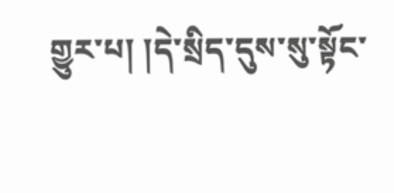གྱུར་པ། །དེ་སྲིད་དུས་སུ་སྟོང་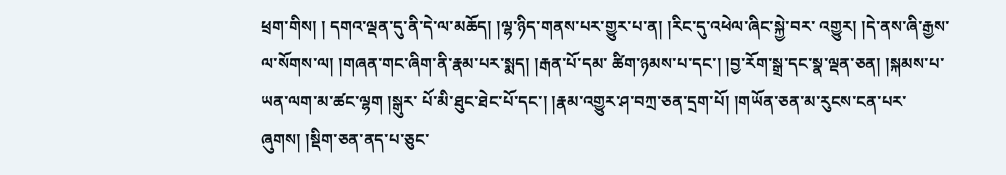ཕྲག་གིས། ། དགའ་ལྡན་དུ་ནི་དེ་ལ་མཆོད། །ལྷ་ཉིད་གནས་པར་གྱུར་པ་ན། །རིང་དུ་འཕེལ་ཞིང་སྐྱེ་བར་ འགྱུར། །དེ་ནས་ཞི་རྒྱས་ལ་སོགས་ལ། །གཞན་གང་ཞིག་ནི་རྣམ་པར་སྨད། །རྒན་པོ་དམ་ ཚིག་ཉམས་པ་དང་། །བྱ་རོག་སྒྲ་དང་སྣ་ལྡན་ཅན། །སྐམས་པ་ཡན་ལག་མ་ཚང་ལྷག །སྒུར་ པོ་མི་ཐུང་ཐེང་པོ་དང་། །རྣམ་འགྱུར་ཤ་བཀྲ་ཅན་དྲག་པོ། །གཡོན་ཅན་མ་རུངས་ངན་པར་ ཞུགས། །སྡིག་ཅན་ནད་པ་ཅུང་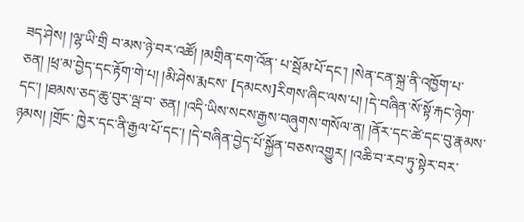ཟད་ཤེས། །ལྷ་ཡི་གྲི བ་མས་ཉེ་བར་འཚོ། །མགྲིན་ངག་འོན་ པ་སྦོམ་པོ་དང་། །སེན་ངན་སྐྲ་ནི་འཁྱོག་པ་ཅན། །ཕྲ་མ་བྱེད་དང་རྟོག་གེ་པ། །མི་ཤེས་རྨངས་ [དམངས]རིགས་ཞིང་ལས་པ། །དེ་བཞིན་སོ་སྟོ་རྐང་ཉེག་དང་། །ཐམས་ཅད་ཆུ་བུར་ལྦ་བ་ ཅན། །འདི་ཡིས་སངས་རྒྱས་བཞུགས་གསོལ་ན། །ནོར་དང་ཚེ་དང་བུ་རྣམས་ཉམས། །གྲོང་ ཁྱེར་དང་ནི་རྒྱལ་པོ་དང་། །དེ་བཞིན་བྱེད་པོ་སྐྱོན་བཅས་འགྱུར། །འཆི་བ་རབ་ཏུ་སྟེར་བར་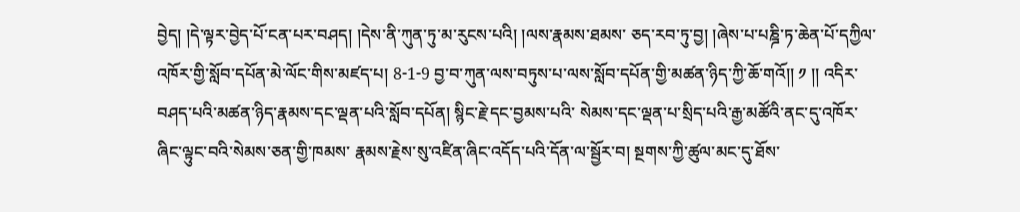བྱེད། །དེ་ལྟར་བྱེད་པོ་ངན་པར་བཤད། །དེས་ནི་ཀུན་ཏུ་མ་རུངས་པའི། །ལས་རྣམས་ཐམས་ ཅད་རབ་ཏུ་བྱ། །ཞེས་པ་པཎྜི་ཏ་ཆེན་པོ་དཀྱིལ་འཁོར་གྱི་སློབ་དཔོན་མེ་ལོང་གིས་མཛད་པ། 8-1-9 བྱ་བ་ཀུན་ལས་བཏུས་པ་ལས་སློབ་དཔོན་གྱི་མཚན་ཉིད་ཀྱི་ཆོ་གའོ།། ༡ །། འདིར་བཤད་པའི་མཚན་ཉིད་རྣམས་དང་ལྡན་པའི་སློབ་དཔོན། སྙིང་རྗེ་དང་བྱམས་པའི་ སེམས་དང་ལྡན་པ་སྲིད་པའི་རྒྱ་མཚོའི་ནང་དུ་འཁོར་ཞིང་ལྟུང་བའི་སེམས་ཅན་གྱི་ཁམས་ རྣམས་རྗེས་སུ་འཛིན་ཞིང་འདོད་པའི་དོན་ལ་སྦྱོར་བ། སྔགས་ཀྱི་ཚུལ་མང་དུ་ཐོས་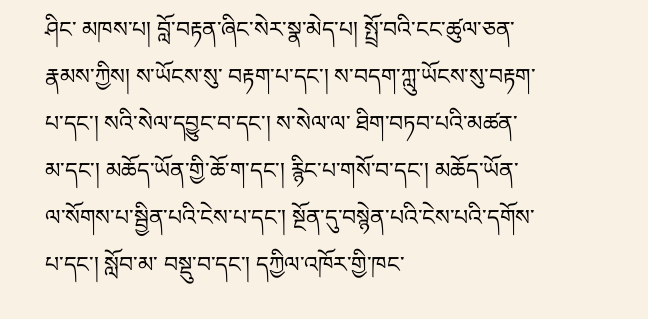ཤིང་ མཁས་པ། བློ་བརྟན་ཞིང་སེར་སྣ་མེད་པ། སྤྲོ་བའི་ངང་ཚུལ་ཅན་རྣམས་ཀྱིས། ས་ཡོངས་སུ་ བརྟག་པ་དང་། ས་བདག་ཀླུ་ཡོངས་སུ་བརྟག་པ་དང་། སའི་སེལ་དབྱུང་བ་དང་། ས་སེལ་ལ་ ཐིག་བཏབ་པའི་མཚན་མ་དང་། མཆོད་ཡོན་གྱི་ཆོ་ག་དང་། རྙིང་པ་གསོ་བ་དང་། མཆོད་ཡོན་ ལ་སོགས་པ་སྦྱིན་པའི་ངེས་པ་དང་། སྔོན་དུ་བསྙེན་པའི་ངེས་པའི་དགོས་པ་དང་། སློབ་མ་ བསྡུ་བ་དང་། དཀྱིལ་འཁོར་གྱི་ཁང་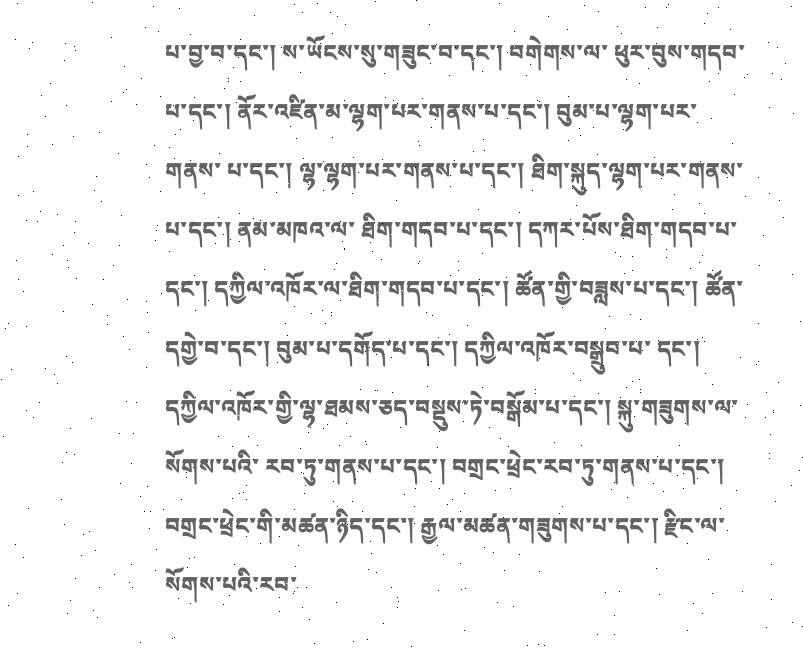པ་བྱ་བ་དང་། ས་ཡོངས་སུ་གཟུང་བ་དང་། བགེགས་ལ་ ཕུར་བུས་གདབ་པ་དང་། ནོར་འཛིན་མ་ལྷག་པར་གནས་པ་དང་། བུམ་པ་ལྷག་པར་གནས་ པ་དང་། ལྷ་ལྷག་པར་གནས་པ་དང་། ཐིག་སྐུད་ལྷག་པར་གནས་པ་དང་། ནམ་མཁའ་ལ་ ཐིག་གདབ་པ་དང་། དཀར་པོས་ཐིག་གདབ་པ་དང་། དཀྱིལ་འཁོར་ལ་ཐིག་གདབ་པ་དང་། ཚོན་གྱི་བཟླས་པ་དང་། ཚོན་དགྱེ་བ་དང་། བུམ་པ་དགོད་པ་དང་། དཀྱིལ་འཁོར་བསྒྲུབ་པ་ དང་། དཀྱིལ་འཁོར་གྱི་ལྷ་ཐམས་ཅད་བསྡུས་ཏེ་བསྒོམ་པ་དང་། སྐུ་གཟུགས་ལ་སོགས་པའི་ རབ་ཏུ་གནས་པ་དང་། བགྲང་ཕྲེང་རབ་ཏུ་གནས་པ་དང་། བགྲང་ཕྲེང་གི་མཚན་ཉིད་དང་། རྒྱལ་མཚན་གཟུགས་པ་དང་། རྫིང་ལ་སོགས་པའི་རབ་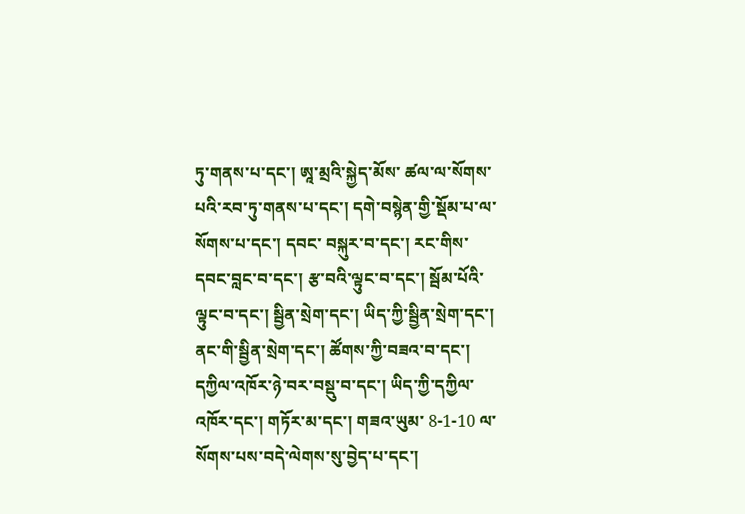ཏུ་གནས་པ་དང་། ཨཱ་མྲའི་སྐྱེད་མོས་ ཚལ་ལ་སོགས་པའི་རབ་ཏུ་གནས་པ་དང་། དགེ་བསྙེན་གྱི་སྡོམ་པ་ལ་སོགས་པ་དང་། དབང་ བསྐུར་བ་དང་། རང་གིས་དབང་བླང་བ་དང་། རྩ་བའི་ལྟུང་བ་དང་། སྦོམ་པོའི་ལྟུང་བ་དང་། སྦྱིན་སྲེག་དང་། ཡིད་ཀྱི་སྦྱིན་སྲེག་དང་། ནང་གི་སྦྱིན་སྲེག་དང་། ཚོགས་ཀྱི་བཟའ་བ་དང་། དཀྱིལ་འཁོར་ཉེ་བར་བསྡུ་བ་དང་། ཡིད་ཀྱི་དཀྱིལ་འཁོར་དང་། གཏོར་མ་དང་། གཟའ་ཡུམ་ 8-1-10 ལ་སོགས་པས་བདེ་ལེགས་སུ་བྱེད་པ་དང་།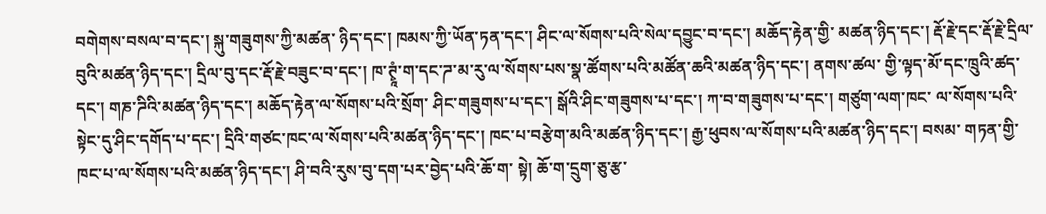བགེགས་བསལ་བ་དང་། སྐུ་གཟུགས་ཀྱི་མཚན་ ཉིད་དང་། ཁམས་ཀྱི་ཡོན་ཏན་དང་། ཤིང་ལ་སོགས་པའི་སེལ་དབྱུང་བ་དང་། མཆོད་རྟེན་གྱི་ མཚན་ཉིད་དང་། རྡོ་རྗེ་དང་རྡོ་རྗེ་དྲིལ་བུའི་མཚན་ཉིད་དང་། དྲིལ་བུ་དང་རྡོ་རྗེ་བཟུང་བ་དང་། ཁ་ཊྭཱཾ་ག་དང་ཌ་མ་རུ་ལ་སོགས་པས་སྣ་ཚོགས་པའི་མཚོན་ཆའི་མཚན་ཉིད་དང་། ནགས་ཚལ་ གྱི་ལྟད་མོ་དང་ཁྲུའི་ཚད་དང་། གཎ་ཌིའི་མཚན་ཉིད་དང་། མཆོད་རྟེན་ལ་སོགས་པའི་སྲོག་ ཤིང་གཟུགས་པ་དང་། སྒོའི་ཤིང་གཟུགས་པ་དང་། ཀ་བ་གཟུགས་པ་དང་། གཙུག་ལག་ཁང་ ལ་སོགས་པའི་སྟེང་དུ་ཤིང་དགོད་པ་དང་། དྲིའི་གཙང་ཁང་ལ་སོགས་པའི་མཚན་ཉིད་དང་། ཁང་པ་བརྩེག་མའི་མཚན་ཉིད་དང་། རྒྱ་ཕུབས་ལ་སོགས་པའི་མཚན་ཉིད་དང་། བསམ་ གཏན་གྱི་ཁང་པ་ལ་སོགས་པའི་མཚན་ཉིད་དང་། ཤི་བའི་རུས་བུ་དག་པར་བྱེད་པའི་ཆོ་ག་ སྟེ། ཆོ་ག་དྲུག་ཅུ་རྩ་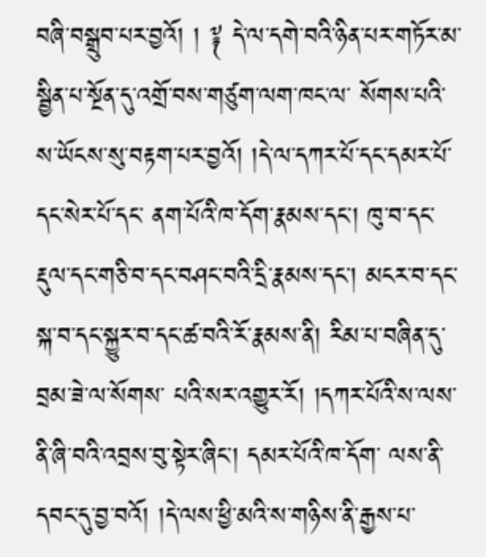བཞི་བསྒྲུབ་པར་བྱའོ། ། ༈ དེ་ལ་དགེ་བའི་ཉིན་པར་གཏོར་མ་སྦྱིན་པ་སྔོན་དུ་འགྲོ་བས་གཙུག་ལག་ཁང་ལ་ སོགས་པའི་ས་ཡོངས་སུ་བརྟག་པར་བྱའོ། །དེ་ལ་དཀར་པོ་དང་དམར་པོ་དང་སེར་པོ་དང་ ནག་པོའི་ཁ་དོག་རྣམས་དང་། ཁུ་བ་དང་རྡུལ་དང་གཅི་བ་དང་བཤང་བའི་དྲི་རྣམས་དང་། མངར་བ་དང་སྐ་བ་དང་སྐྱུར་བ་དང་ཚ་བའི་རོ་རྣམས་ནི། རིམ་པ་བཞིན་དུ་བྲམ་ཟེ་ལ་སོགས་ པའི་སར་འགྱུར་རོ། །དཀར་པོའི་ས་ལས་ནི་ཞི་བའི་འབྲས་བུ་སྟེར་ཞིང་། དམར་པོའི་ཁ་དོག་ ལས་ནི་དབང་དུ་བྱ་བའོ། །དེ་ལས་ཕྱི་མའི་ས་གཉིས་ནི་རྒྱས་པ་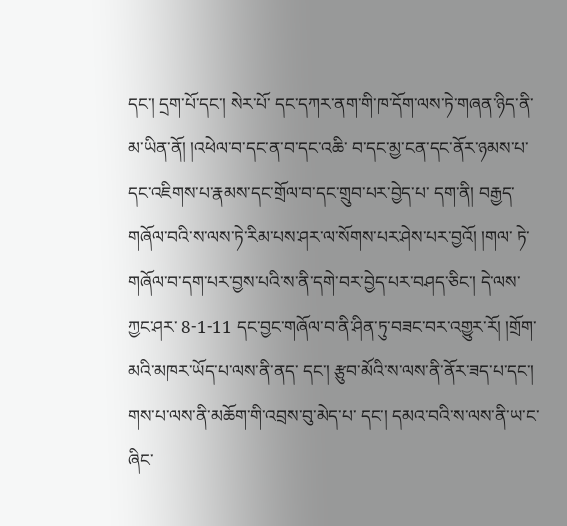དང་། དྲག་པོ་དང་། སེར་པོ་ དང་དཀར་ནག་གི་ཁ་དོག་ལས་ཏེ་གཞན་ཉིད་ནི་མ་ཡིན་ནོ། །འཕེལ་བ་དང་ན་བ་དང་འཆི་ བ་དང་མྱ་ངན་དང་ནོར་ཉམས་པ་དང་འཇིགས་པ་རྣམས་དང་གྲོལ་བ་དང་གྲུབ་པར་བྱེད་པ་ དག་ནི། བརྒྱད་གཞོལ་བའི་ས་ལས་ཏེ་རིམ་པས་ཤར་ལ་སོགས་པར་ཤེས་པར་བྱའོ། །གལ་ ཏེ་གཞོལ་བ་དག་པར་བྱས་པའི་ས་ནི་དགེ་བར་བྱེད་པར་བཤད་ཅིང་། དེ་ལས་ཀྱང་ཤར་ 8-1-11 དང་བྱང་གཞོལ་བ་ནི་ཤིན་ཏུ་བཟང་བར་འགྱུར་རོ། །གྲོག་མའི་མཁར་ཡོད་པ་ལས་ནི་ནད་ དང་། རྩུབ་མོའི་ས་ལས་ནི་ནོར་ཟད་པ་དང་། གས་པ་ལས་ནི་མཆོག་གི་འབྲས་བུ་མེད་པ་ དང་། དམའ་བའི་ས་ལས་ནི་ཡ་ང་ཞིང་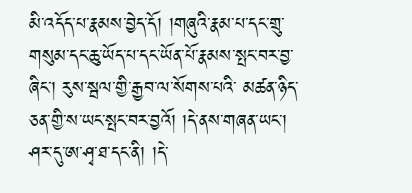མི་འདོད་པ་རྣམས་བྱེད་དོ། །གཞུའི་རྣམ་པ་དང་གྲུ་ གསུམ་དང་ཆུ་ཡོད་པ་དང་ཡོན་པོ་རྣམས་སྤང་བར་བྱ་ཞིང་། རུས་སྦལ་གྱི་རྒྱབ་ལ་སོགས་པའི་ མཚན་ཉིད་ཅན་གྱི་ས་ཡང་སྤང་བར་བྱའོ། །དེ་ནས་གཞན་ཡང་། ཤར་དུ་ཨ་ཤྭ་ཐ་དང་ནི། །དེ་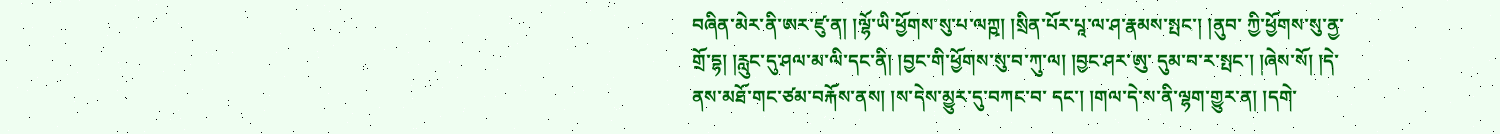བཞིན་མེར་ནི་ཨར་ཛུ་ན། །ལྷོ་ཡི་ཕྱོགས་སུ་པ་ལཀྵ། །སྲིན་པོར་པཱ་ལ་ཤ་རྣམས་སྤང་། །ནུབ་ ཀྱི་ཕྱོགས་སུ་ནྱ་གྲོ་དྷ། །རླུང་དུ་ཤལ་མ་ལི་དང་ནི། །བྱང་གི་ཕྱོགས་སུ་བ་ཀུ་ལ། །བྱང་ཤར་ཨུ་ དུམ་བ་ར་སྤང་། །ཞེས་སོ། །དེ་ནས་མཐོ་གང་ཙམ་བརྐོས་ནས། །ས་དེས་མྱུར་དུ་བཀང་བ་ དང་། །གལ་དེ་ས་ནི་ལྷག་གྱུར་ན། །དགེ་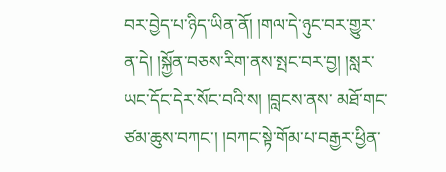བར་བྱེད་པ་ཉིད་ཡིན་ནོ། །གལ་དེ་ཉུང་བར་གྱུར་ ན་དེ། །སྐྱོན་བཅས་རིག་ནས་སྤང་བར་བྱ། །སླར་ཡང་དོང་དེར་སོང་བའི་ས། །བླངས་ནས་ མཐོ་གང་ཙམ་ཆུས་བཀང་། །བཀང་སྟེ་གོམ་པ་བརྒྱར་ཕྱིན་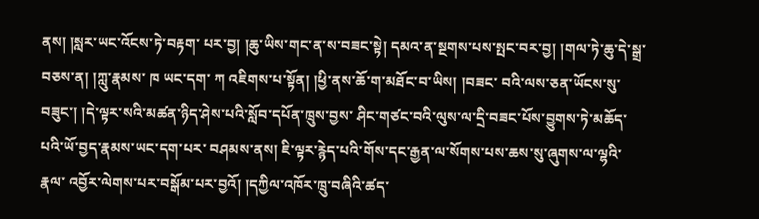ནས། །སླར་ཡང་འོངས་ཏེ་བརྟག་ པར་བྱ། །ཆུ་ཡིས་གང་ན་ས་བཟང་སྟེ། དམའ་ན་སྔགས་པས་སྤང་བར་བྱ། །གལ་ཏེ་ཆུ་དེ་སྒྲ་ བཅས་ན། །ཀླུ་རྣམས་ ཁ ཡང་དག་ ཀ འཇིགས་པ་སྟོན། །ཕྱི་ནས་ཆོ་ག་མཐོང་བ་ཡིས། །བཟང་ བའི་ལས་ཅན་ཡོངས་སུ་བཟུང་། །དེ་ལྟར་སའི་མཚན་ཉིད་ཤེས་པའི་སློབ་དཔོན་ཁྲུས་བྱས་ ཤིང་གཙང་བའི་ལུས་ལ་དྲི་བཟང་པོས་བྱུགས་ཏེ་མཆོད་པའི་ཡོ་བྱད་རྣམས་ཡང་དག་པར་ བཤམས་ནས། ཇི་ལྟར་རྙེད་པའི་གོས་དང་རྒྱན་ལ་སོགས་པས་ཆས་སུ་ཞུགས་ལ་ལྷའི་རྣལ་ འབྱོར་ལེགས་པར་བསྒོམ་པར་བྱའོ། །དཀྱིལ་འཁོར་ཁྲུ་བཞིའི་ཚད་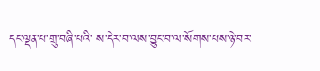དང་ལྡན་པ་གྲུ་བཞི་པའི་ ས་དེར་བ་ལས་བྱུང་བ་ལ་སོགས་པས་ཉེ་བར་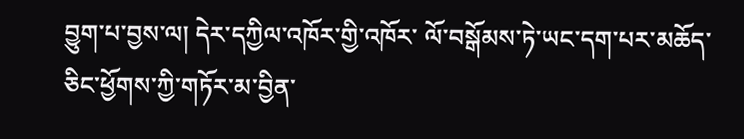བྱུག་པ་བྱས་ལ། དེར་དཀྱིལ་འཁོར་གྱི་འཁོར་ ལོ་བསྒོམས་ཏེ་ཡང་དག་པར་མཆོད་ཅིང་ཕྱོགས་ཀྱི་གཏོར་མ་བྱིན་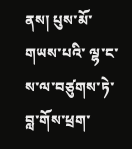ནས། པུས་མོ་གཡས་པའི་ ལྷ་ང་ས་ལ་བཙུགས་ཏེ་བླ་གོས་ཕྲག་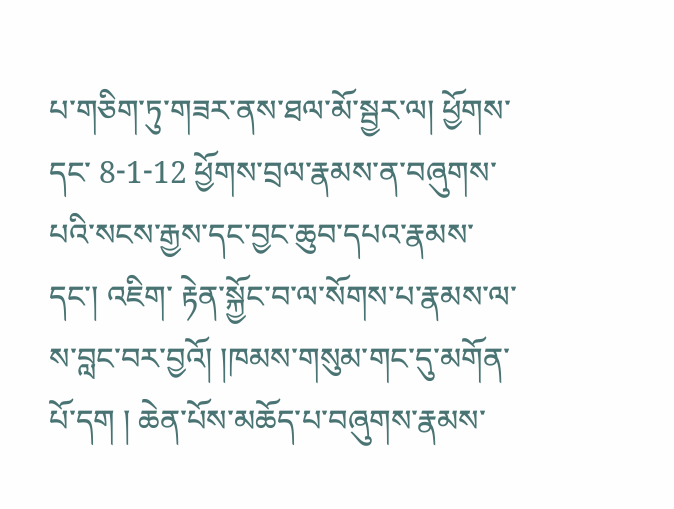པ་གཅིག་ཏུ་གཟར་ནས་ཐལ་མོ་སྦྱར་ལ། ཕྱོགས་དང་ 8-1-12 ཕྱོགས་བྲལ་རྣམས་ན་བཞུགས་པའི་སངས་རྒྱས་དང་བྱང་ཆུབ་དཔའ་རྣམས་དང་། འཇིག་ རྟེན་སྐྱོང་བ་ལ་སོགས་པ་རྣམས་ལ་ས་བླང་བར་བྱའོ། །ཁམས་གསུམ་གང་དུ་མགོན་པོ་དག ། ཆེན་པོས་མཆོད་པ་བཞུགས་རྣམས་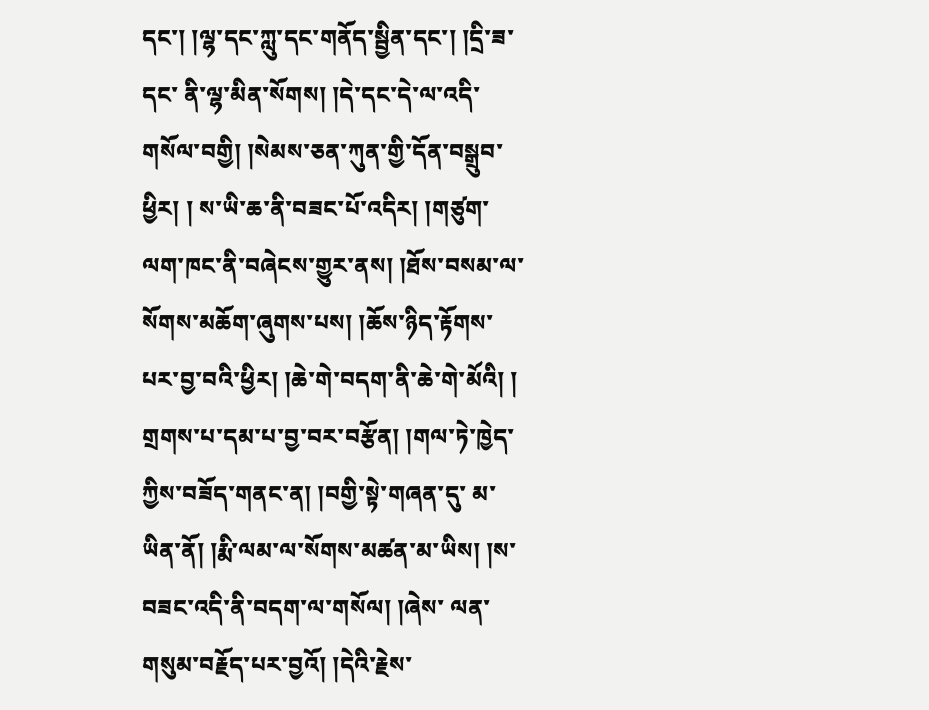དང་། །ལྷ་དང་ཀླུ་དང་གནོད་སྦྱིན་དང་། །དྲི་ཟ་དང་ ནི་ལྷ་མིན་སོགས། །དེ་དང་དེ་ལ་འདི་གསོལ་བགྱི། །སེམས་ཅན་ཀུན་གྱི་དོན་བསྒྲུབ་ཕྱིར། ། ས་ཡི་ཆ་ནི་བཟང་པོ་འདིར། །གཙུག་ལག་ཁང་ནི་བཞེངས་གྱུར་ནས། །ཐོས་བསམ་ལ་ སོགས་མཆོག་ཞུགས་པས། །ཆོས་ཉིད་རྟོགས་པར་བྱ་བའི་ཕྱིར། །ཆེ་གེ་བདག་ནི་ཆེ་གེ་མོའི། ། གྲགས་པ་དམ་པ་བྱ་བར་བརྩོན། །གལ་ཏེ་ཁྱེད་ཀྱིས་བཟོད་གནང་ན། །བགྱི་སྟེ་གཞན་དུ་ མ་ཡིན་ནོ། །རྨི་ལམ་ལ་སོགས་མཚན་མ་ཡིས། །ས་བཟང་འདི་ནི་བདག་ལ་གསོལ། །ཞེས་ ལན་གསུམ་བརྗོད་པར་བྱའོ། །དེའི་རྗེས་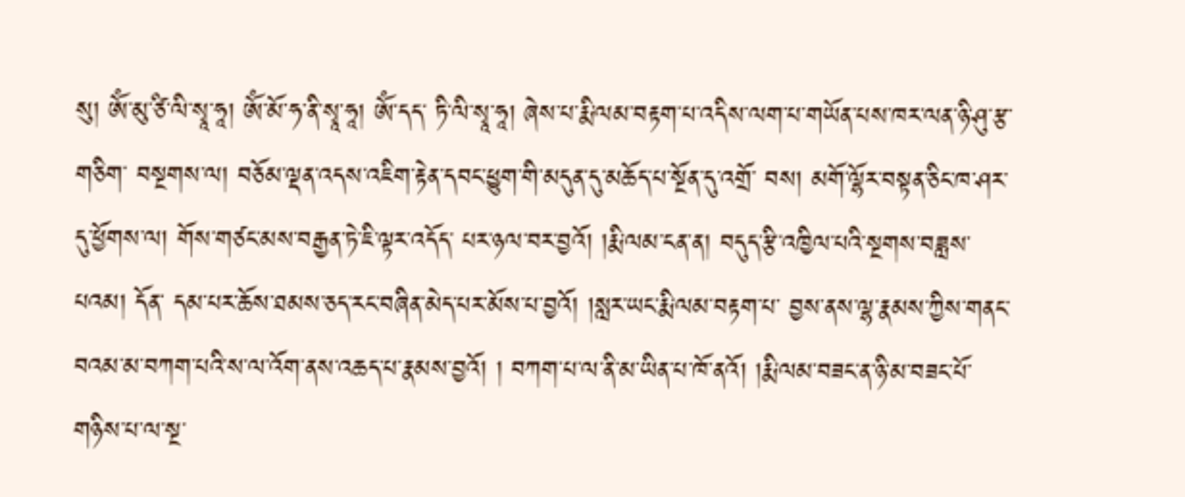སུ། ༀ་མུ་ཙི་ལི་སྭཱ་ཧཱ། ༀ་མོ་ཧ་ནི་སྭཱ་ཧཱ། ༀ་དད་ ཏི་ལི་སྭཱ་ཧཱ། ཞེས་པ་རྨི་ལམ་བརྟག་པ་འདིས་ལག་པ་གཡོན་པས་ཁར་ལན་ཉི་ཤུ་རྩ་གཅིག་ བསྔགས་ལ། བཅོམ་ལྡན་འདས་འཇིག་རྟེན་དབང་ཕྱུག་གི་མདུན་དུ་མཆོད་པ་སྔོན་དུ་འགྲོ་ བས། མགོ་ལྷོར་བསྟན་ཅིང་ཁ་ཤར་དུ་ཕྱོགས་ལ། གོས་གཙང་མས་བརྒྱན་ཏེ་ཇི་ལྟར་འདོད་ པར་ཉལ་བར་བྱའོ། །རྨི་ལམ་ངན་ན། བདུད་རྩི་འཁྱིལ་པའི་སྔགས་བཟླས་པའམ། དོན་ དམ་པར་ཆོས་ཐམས་ཅད་རང་བཞིན་མེད་པར་མོས་པ་བྱའོ། །སླར་ཡང་རྨི་ལམ་བརྟག་པ་ བྱས་ནས་ལྷ་རྣམས་ཀྱིས་གནང་བའམ་མ་བཀག་པའི་ས་ལ་འོག་ནས་འཆད་པ་རྣམས་བྱའོ། ། བཀག་པ་ལ་ནི་མ་ཡིན་པ་ཁོ་ནའོ། །རྨི་ལམ་བཟང་ན་ཉི་མ་བཟང་པོ་གཉིས་པ་ལ་སྔ་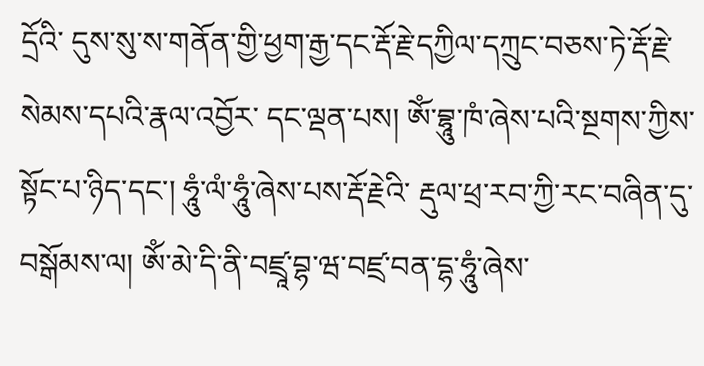དྲོའི་ དུས་སུ་ས་གནོན་གྱི་ཕྱག་རྒྱ་དང་རྡོ་རྗེ་དཀྱིལ་དཀྲུང་བཅས་ཏེ་རྡོ་རྗེ་སེམས་དཔའི་རྣལ་འབྱོར་ དང་ལྡན་པས། ༀ་བྷཱུ་ཁཾ་ཞེས་པའི་སྔགས་ཀྱིས་སྟོང་པ་ཉིད་དང་། ཧཱུཾ་ལཾ་ཧཱུཾ་ཞེས་པས་རྡོ་རྗེའི་ རྡུལ་ཕྲ་རབ་ཀྱི་རང་བཞིན་དུ་བསྒོམས་ལ། ༀ་མེ་དི་ནི་བཛྲཱ་བྷ་ཝ་བཛྲ་བན་དྷ་ཧཱུཾ་ཞེས་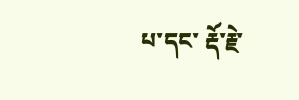པ་དང་ རྡོ་རྗེ་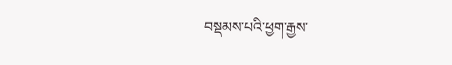བསྡམས་པའི་ཕྱག་རྒྱས་